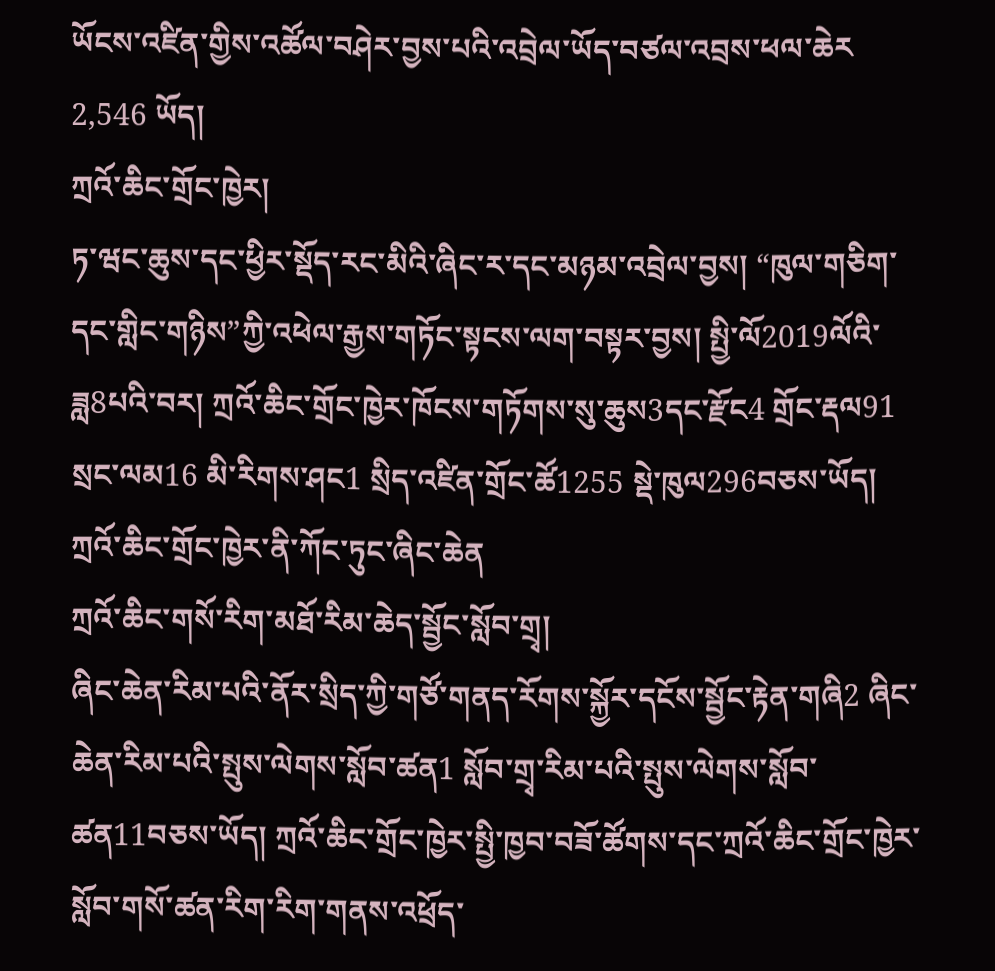ཡོངས་འཛིན་གྱིས་འཚོལ་བཤེར་བྱས་པའི་འབྲེལ་ཡོད་བཙལ་འབྲས་ཕལ་ཆེར 2,546 ཡོད།
ཀྲའོ་ཆིང་གྲོང་ཁྱེར།
ཏ་ཝང་ཆུས་དང་ཕྱིར་སྡོད་རང་མིའི་ཞིང་ར་དང་མཉམ་འབྲེལ་བྱས། “ཁུལ་གཅིག་དང་གླིང་གཉིས”ཀྱི་འཕེལ་རྒྱས་གཏོང་སྟངས་ལག་བསྟར་བྱས། སྤྱི་ལོ2019ལོའི་ཟླ8པའི་བར། ཀྲའོ་ཆིང་གྲོང་ཁྱེར་ཁོངས་གཏོགས་སུ་ཆུས3དང་རྫོང4 གྲོང་རྡལ91 སྲང་ལམ16 མི་རིགས་ཤང1 སྲིད་འཛིན་གྲོང་ཚོ1255 སྡེ་ཁུལ296བཅས་ཡོད། ཀྲའོ་ཆིང་གྲོང་ཁྱེར་ནི་ཀོང་ཏུང་ཞིང་ཆེན
ཀྲའོ་ཆིང་གསོ་རིག་མཐོ་རིམ་ཆེད་སྦྱོང་སློབ་གྲྭ།
ཞིང་ཆེན་རིམ་པའི་ནོར་སྲིད་ཀྱི་གཙོ་གནད་རོགས་སྐྱོར་དངོས་སྦྱོང་རྟེན་གཞི2 ཞིང་ཆེན་རིམ་པའི་སྤུས་ལེགས་སློབ་ཚན1 སློབ་གྲྭ་རིམ་པའི་སྤུས་ལེགས་སློབ་ཚན11བཅས་ཡོད། ཀྲའོ་ཆིང་གྲོང་ཁྱེར་སྤྱི་ཁྱབ་བཟོ་ཚོགས་དང་ཀྲའོ་ཆིང་གྲོང་ཁྱེར་སློབ་གསོ་ཚན་རིག་རིག་གནས་འཕྲོད་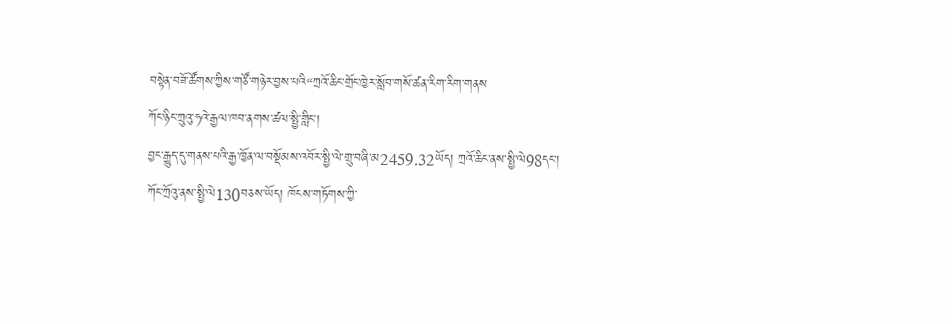བསྟེན་བཟོ་ཚོགས་ཀྱིས་གཙོ་གཉེར་བྱས་པའི“ཀྲའོ་ཆིང་གྲོང་ཁྱེར་སློབ་གསོ་ཚན་རིག་རིག་གནས
ཀོང་ཉིང་ཀྲུའུ་ཧའེ་རྒྱལ་ཁབ་ནགས་ཚལ་སྤྱི་གླིང་།
བྱང་རྒྱུད་དུ་གནས་པའི་རྒྱ་ཁྱོན་ལ་བསྡོམས་འབོར་སྤྱི་ལེ་གྲུ་བཞི་མ2459.32ཡོད། ཀྲའོ་ཆིང་ནས་སྤྱི་ལེ98དང་། ཀོང་ཀྲོའུ་ནས་སྤྱི་ལེ130བཅས་ཡོད། ཁོངས་གཏོགས་ཀྱི་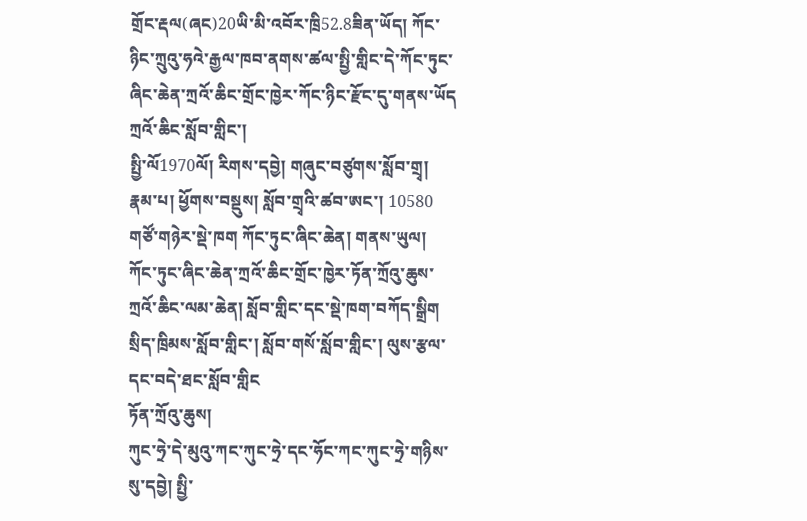གྲོང་རྡལ(ཞང)20ཡི་མི་འབོར་ཁྲི52.8ཟིན་ཡོད། ཀོང་ཉིང་ཀྲུའུ་ཧའེ་རྒྱལ་ཁབ་ནགས་ཚལ་སྤྱི་གླིང་དེ་ཀོང་ཏུང་ཞིང་ཆེན་ཀྲའོ་ཆིང་གྲོང་ཁྱེར་ཀོང་ཉིང་རྫོང་དུ་གནས་ཡོད
ཀྲའོ་ཆིང་སློབ་གླིང་།
སྤྱི་ལོ1970ལོ། རིགས་དབྱེ། གཞུང་བཙུགས་སློབ་གྲྭ། རྣམ་པ། ཕྱོགས་བསྡུས། སློབ་གྲྭའི་ཚབ་ཨང་། 10580 གཙོ་གཉེར་སྡེ་ཁག ཀོང་ཏུང་ཞིང་ཆེན། གནས་ཡུལ། ཀོང་ཏུང་ཞིང་ཆེན་ཀྲའོ་ཆིང་གྲོང་ཁྱེར་ཏོན་ཀྲོའུ་ཆུས་ཀྲའོ་ཆིང་ལམ་ཆེན། སློབ་གླིང་དང་སྡེ་ཁག་བཀོད་སྒྲིག སྲིད་ཁྲིམས་སློབ་གླིང་། སློབ་གསོ་སློབ་གླིང་། ལུས་རྩལ་དང་བདེ་ཐང་སློབ་གླིང
ཏོན་ཀྲོའུ་ཆུས།
ཀུང་ཧྲེ་དེ་མུའུ་ཀང་ཀུང་ཧྲེ་དང་ཧོང་ཀང་ཀུང་ཧྲེ་གཉིས་སུ་དབྱེ། སྤྱི་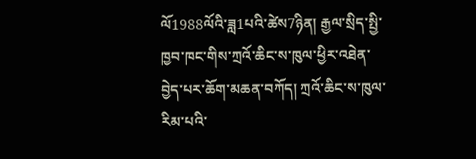ལོ1988ལོའི་ཟླ1པའི་ཚེས7ཉིན། རྒྱལ་སྲིད་སྤྱི་ཁྱབ་ཁང་གིས་ཀྲའོ་ཆིང་ས་ཁུལ་ཕྱིར་འཐེན་བྱེད་པར་ཆོག་མཆན་བཀོད། ཀྲའོ་ཆིང་ས་ཁུལ་རིམ་པའི་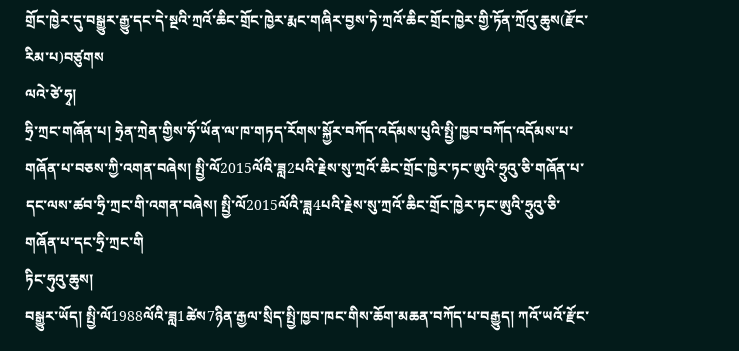གྲོང་ཁྱེར་དུ་བསྒྱུར་རྒྱུ་དང་དེ་སྔའི་ཀྲའོ་ཆིང་གྲོང་ཁྱེར་རྨང་གཞིར་བྱས་ཏེ་ཀྲའོ་ཆིང་གྲོང་ཁྱེར་གྱི་ཏོན་ཀྲོའུ་ཆུས(རྫོང་རིམ་པ)བཙུགས
ལའེ་ཙེ་ཧྭ།
ཧྲི་ཀྲང་གཞོན་པ། ཧྲེན་ཀྲེན་གྱིས་ཧོ་ཡོན་ལ་ཁ་གཏད་རོགས་སྐྱོར་བཀོད་འདོམས་པུའི་སྤྱི་ཁྱབ་བཀོད་འདོམས་པ་གཞོན་པ་བཅས་ཀྱི་འགན་བཞེས། སྤྱི་ལོ2015ལོའི་ཟླ2པའི་རྗེས་སུ་ཀྲའོ་ཆིང་གྲོང་ཁྱེར་ཏང་ཨུའི་ཧྲུའུ་ཅི་གཞོན་པ་དང་ལས་ཚབ་ཧྲི་ཀྲང་གི་འགན་བཞེས། སྤྱི་ལོ2015ལོའི་ཟླ4པའི་རྗེས་སུ་ཀྲའོ་ཆིང་གྲོང་ཁྱེར་ཏང་ཨུའི་ཧྲུའུ་ཅི་གཞོན་པ་དང་ཧྲི་ཀྲང་གི
ཏིང་ཧུའུ་ཆུས།
བསྒྱུར་ཡོད། སྤྱི་ལོ1988ལོའི་ཟླ1ཚེས7ཉིན་རྒྱལ་སྲིད་སྤྱི་ཁྱབ་ཁང་གིས་ཆོག་མཆན་བཀོད་པ་བརྒྱུད། ཀའོ་ཡའོ་རྫོང་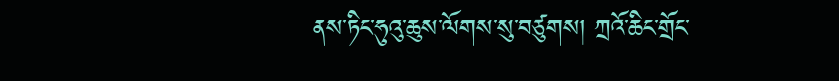ནས་ཏིང་ཧུའུ་ཆུས་ལོགས་སུ་བཙུགས། ཀྲའོ་ཆིང་གྲོང་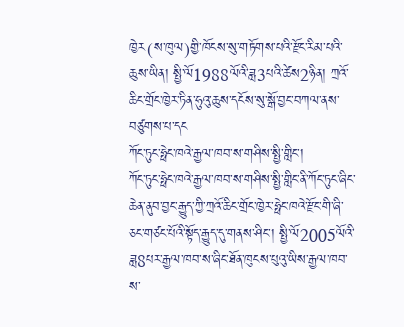ཁྱེར(ས་ཁུལ)གྱི་ཁོངས་སུ་གཏོགས་པའི་རྫོང་རིམ་པའི་ཆུས་ཡིན། སྤྱི་ལོ1988ལོའི་ཟླ3པའི་ཚེས2ཉིན། ཀྲའོ་ཆིང་གྲོང་ཁྱེར་ཏིན་ཧུའུ་ཆུས་དངོས་སུ་སྒོ་བྱང་བཀལ་ནས་བཙུགས་པ་དང
ཀོང་ཏུང་ཧྥེང་ཁའེ་རྒྱལ་ཁབ་ས་གཤིས་སྤྱི་གླིང་།
ཀོང་ཏུང་ཧྥེང་ཁའེ་རྒྱལ་ཁབ་ས་གཤིས་སྤྱི་གླིང་ནི་ཀོང་ཏུང་ཞིང་ཆེན་ནུབ་བྱང་རྒྱུད་ཀྱི་ཀྲའོ་ཆིང་གྲོང་ཁྱེར་ཧྥེང་ཁའེ་རྫོང་གི་ཞི་ཅང་གཙང་པོའི་སྟོད་རྒྱུད་དུ་གནས་ཤིང་། སྤྱི་ལོ2005ལོའི་ཟླ8པར་རྒྱལ་ཁབ་ས་ཞིང་ཐོན་ཁུངས་པུའུ་ཡིས་རྒྱལ་ཁབ་ས་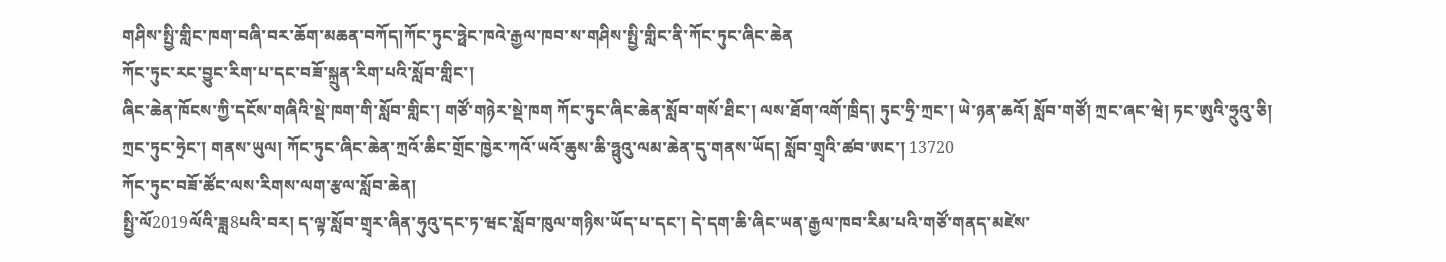གཤིས་སྤྱི་གླིང་ཁག་བཞི་བར་ཆོག་མཆན་བཀོད།ཀོང་ཏུང་ཧྥེང་ཁའེ་རྒྱལ་ཁབ་ས་གཤིས་སྤྱི་གླིང་ནི་ཀོང་ཏུང་ཞིང་ཆེན
ཀོང་ཏུང་རང་བྱུང་རིག་པ་དང་བཟོ་སྐྲུན་རིག་པའི་སློབ་གླིང་།
ཞིང་ཆེན་ཁོངས་ཀྱི་དངོས་གཞིའི་སྡེ་ཁག་གི་སློབ་གླིང་། གཙོ་གཉེར་སྡེ་ཁག ཀོང་ཏུང་ཞིང་ཆེན་སློབ་གསོ་ཐིང་། ལས་ཐོག་འགོ་ཁྲིད། ཏུང་ཧྲི་ཀྲང་། ཡེ་ཉན་ཆའོ། སློབ་གཙོ། ཀྲང་ཞང་ཝེ། ཏང་ཨུའི་ཧྲུའུ་ཅི། ཀྲང་ཏུང་ཧྲེང་། གནས་ཡུལ། ཀོང་ཏུང་ཞིང་ཆེན་ཀྲའོ་ཆིང་གྲོང་ཁྱེར་ཀའོ་ཡའོ་ཆུས་ཆི་ཧྥུའུ་ལམ་ཆེན་དུ་གནས་ཡོད། སློབ་གྲྭའི་ཚབ་ཨང་། 13720
ཀོང་ཏུང་བཟོ་ཚོང་ལས་རིགས་ལག་རྩལ་སློབ་ཆེན།
སྤྱི་ལོ2019ལོའི་ཟླ8པའི་བར། ད་ལྟ་སློབ་གྲྭར་ཞིན་ཧུའུ་དང་ཏ་ཝང་སློབ་ཁུལ་གཉིས་ཡོད་པ་དང་། དེ་དག་ཆི་ཞིང་ཡན་རྒྱལ་ཁབ་རིམ་པའི་གཙོ་གནད་མཛེས་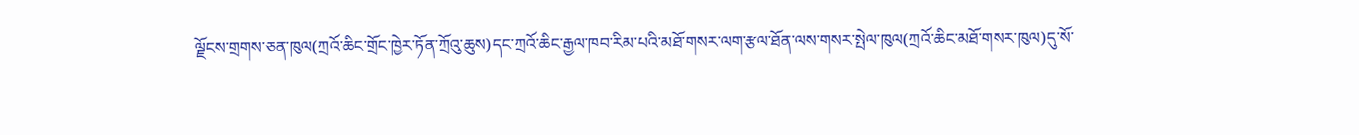ལྗོངས་གྲགས་ཅན་ཁུལ(ཀྲའོ་ཆིང་གྲོང་ཁྱེར་ཏོན་ཀྲོའུ་ཆུས)དང་ཀྲའོ་ཆིང་རྒྱལ་ཁབ་རིམ་པའི་མཐོ་གསར་ལག་རྩལ་ཐོན་ལས་གསར་སྤེལ་ཁུལ(ཀྲའོ་ཆིང་མཐོ་གསར་ཁུལ)དུ་སོ་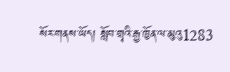སོར་གནས་ཡོད། སློབ་གྲྭའི་རྒྱ་ཁྱོན་ལ་མུའུ1283